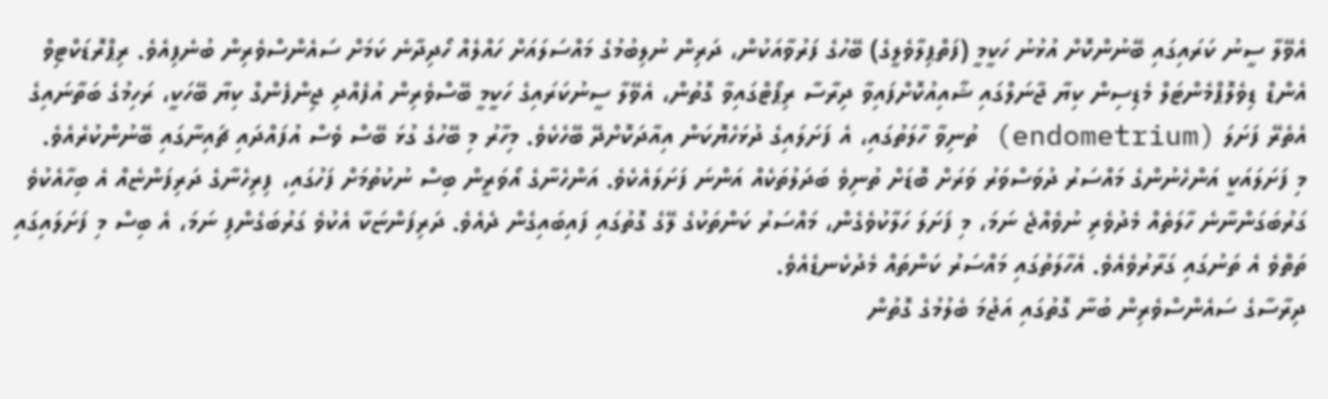އެވޭލާ ސީނު ކަރައިގައި ބޭނުންކޮށް އުޅުނު ހަކީމީ (ފަތްޕިލާވެލީގެ) ބޭހުގެ ފަރުވާއަކުން، ދަރިން ނުލިބުމުގެ މައްސަލައަށް ހައްލެއް ހޯދިދާނެ ކަމަށް ސައެންސްވެރިން ބުނެފިއެވެ. ރިޕްރޮޑަކްޓިވް އެންޑް ޑިވެލޮޕްމެންޓަލް މެޑިސިން ކިޔާ ޖާނަލްގައި ޝާއިއުކޮށްފައިވާ ދިރާސާ ރިޕޯޓްގައިވާ ގޮތުން، އެވޭލާ ސީނުކަރައިގެ ހަކީމީ ބޭސްވެރިން އުފެއްދި ޖިންފެންގް ކިޔާ ބޭހަކީ، ރަހިމުގެ ބަތާނައިގެ އެތެރޭ ފަށަލަ (endometrium) ތުނިވާ ހާލަތުގައި، އެ ފަށަލައިގެ ދުޅަހެޔޮކަން އިއާދަކޮށްދޭ ބޭހެކެވެ. މިހާރު މި ބޭހުގެ ގުޅަ ބޭސް ވެސް އުފައްދައި ޗައިނާގައި ބޭނުންކުރެއެވެ.
މި ފަށަލައަކީ އަންހެނުންގެ މައްސަރު ދުވަސްވަރު ވަރަށް ބޮޑަށް ތުނިވެ ބަދަލުތަކެއް އަންނަ ފަށަލައެކެވެ. އަންހެނާގެ އޯވަރީން ބިސް ނުކުތުމަށް ފަހުގައި، ފިރިހެނާގެ ދަރިފަންޏެއް އެ ބިހާއެކުވެ ގަރުބަގަންނާނެ ހާލަތެއް މެދުވެރި ނުވެއްޖެ ނަމަ، މި ފަށަލަ ހަލާކުވެގެން، މައްސަރު ކަންތަކުގެ ލޭގެ ގޮތުގައި ފައިބައިގެން ދެއެވެ. ދަރިފަންޏަކާ އެކުވެ ގަރުބަގެންފި ނަމަ، އެ ބިސް މި ފަށަލައިގައި ތަތްވެ އެ ތަނުގައި ގަރާރުވެއެވެ. އެހާލަތުގައި މައްސަރު ކަންތައް މެދުކެނޑެއެވެ.
ދިރާސާގެ ސައެންސްވެރިން ބުނާ ގޮތުގައި އަޖުމަ ބެލުމުގެ ގޮތުން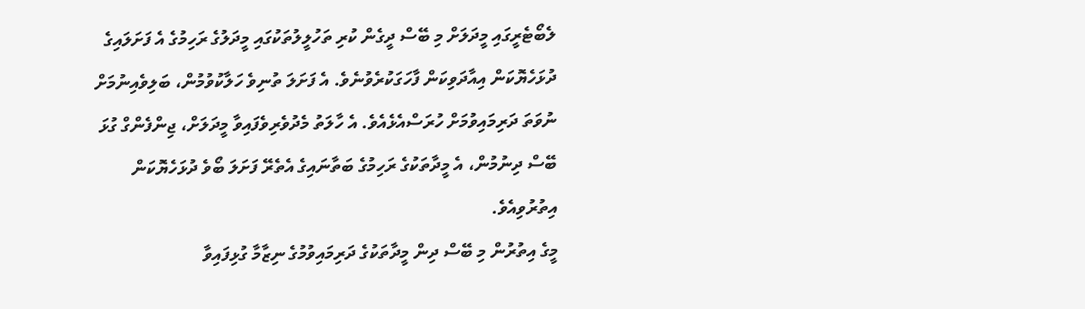ލެބޯޓެރީގައި މީދަލަށް މި ބޭސް ދީގެން ކުރި ތަހުލީލުތަކުގައި މީދަލުގެ ރަހިމުގެ އެ ފަށަލައިގެ ދުޅަހެޔޮކަން އިއާދަވިކަން ފާހަގަކުރެވުނެވެ. އެ ފަށަލަ ތުނިވެ ހަލާކުވުމުން، ބަލިވެއިނުމަށް ނުވަތަ ދަރިމައިވުމަށް ހުރަސްއެޅެއެވެ. އެ ހާލަތު މެދުވެރިވެފައިވާ މީދަލަށް، ޖިންފެންގް ގުޅަ ބޭސް ދިނުމުން، އެ މީދާތަކުގެ ރަހިމުގެ ބަތާނައިގެ އެތެރޭ ފަށަލަ ބޯވެ ދުޅަހެޔޮކަން އިތުރުވިއެވެ.
މީގެ އިތުރުން މި ބޭސް ދިން މީދާތަކުގެ ދަރިމައިވުމުގެ ނިޒާމާ ގުޅިފައިވާ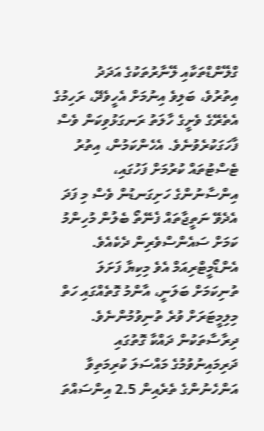ގްލޭންޑްތަކާއި ލޭނާރުތަކުގެ އަދަދު އިތުރުވެ، ބަލިވެ އިނުމަށް އެހީވެދޭ، ރަހިމުގެ އެތެރޭގެ ވެށީގެ ހާލަތު ރަނގަޅުވިކަން ވެސް ފާހަގަކުރެވުނެވެ. އެހެންކަމުން، އިތުރު ޓެސްޓުތައް ކުރުމަށް ފަހުގައި، އިންސާނުންގެ ހަށިގަނޑުން ވެސް މި ފަދަ އެދެވޭ ނަތީޖާތައް ފެނޭތޯ ބެލުން މުހިންމު ކަމަށް ސައެންސްވެރިން ދެކެއެވެ.
އެންޑޯމީޓްރިއަމް އެވެ މިކިޔާ ފަށަލަ ތުނިކަމަށް ބަލަނީ، އާންމު ގޮތެއްގައި ހަތް މިލިމީޓަރަށް ވުރެ ތުނިވުމުންނެވެ. ދިރާސާތަކުން ދައްކާ ގޮތުގައި ދަރިމައިނުވުމުގެ މައްސަލަ ކުރިމަތިވާ އަންހެނުންގެ ތެރެއިން 2.5 އިންސައްތަ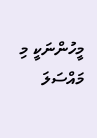މީހުންނަކީ މި މައްސަލަ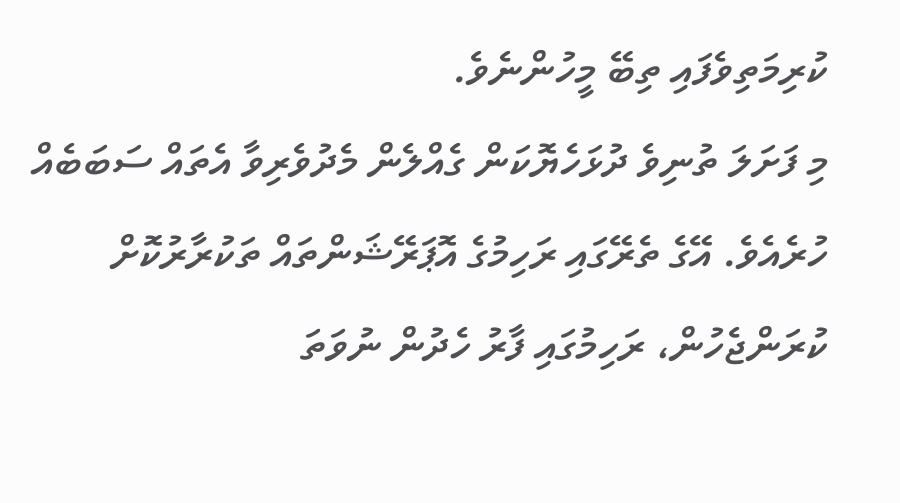ކުރިމަތިވެފައި ތިބޭ މީހުންނެވެ.
މި ފަށަލަ ތުނިވެ ދުޅަހެޔޮކަން ގެއްލެން މެދުވެރިވާ އެތައް ސަބަބެއް ހުރެއެވެ. އޭގެ ތެރޭގައި ރަހިމުގެ އޮޕަރޭޝަންތައް ތަކުރާރުކޮށް ކުރަންޖެހުން، ރަހިމުގައި ފާރު ހެދުން ނުވަތަ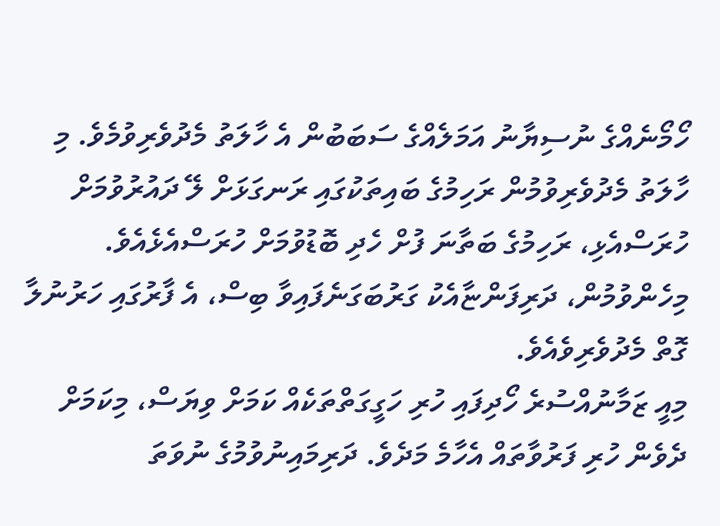ހޯމޯނެއްގެ ނުސިޔާނު އަމަލެއްގެ ސަބަބުން އެ ހާލަތު މެދުވެރިވުމެވެ. މި ހާލަތު މެދުވެރިވުމުން ރަހިމުގެ ބައިތަކުގައި ރަނގަޅަށް ލޭ ދައުރުވުމަށް ހުރަސްއެޅި، ރަހިމުގެ ބަތާނަ ފުށް ހެދި ބޮޑުވުމަށް ހުރަސްއެޅެއެވެ. މިހެންވުމުން، ދަރިފަންޏާއެކު ގަރުބަގަނެފައިވާ ބިސް، އެ ފާރުގައި ހަރުނުލާ ގޮތް މެދުވެރިވެއެވެ.
މިއީ ޒަމާނުއްސުރެ ހޯދިފައި ހުރި ހަގީގަތްތަކެއް ކަމަށް ވިޔަސް، މިކަމަށް ދެވެން ހުރި ފަރުވާތައް އެހާމެ މަދެވެ. ދަރިމައިނުވުމުގެ ނުވަތަ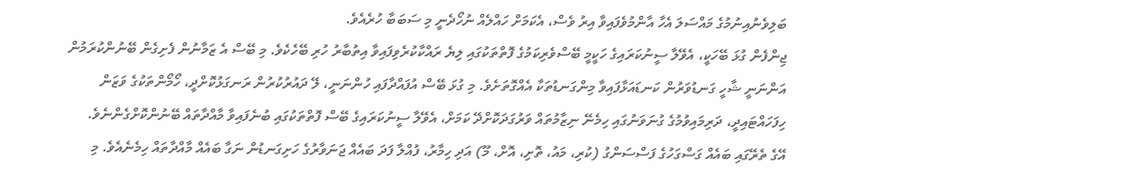ބަލިވެނުއިނުމުގެ މައްސަލަ އެހާ އާންމުވެފައިވާ އިރު ވެސް، އެކަމަށް ހައްލެއް ނުހޯދެނީ މި ސަބަބާ ހުރެއެވެ.
ޖިންފެން ގުޅަ ބޭހަކީ، އެވޭލާ ސީނުކަރައިގެ ހަކީމީ ބޭސްވެރިކަމުގެ ފޮތްތަކުގައި ލިޔެ ރައްކާކުރެވިފައިވާ އިތުބާރު ހުރި ބޭހެކެވެ. މި ބޭސް އެ ޒަމާނުން ފެށިގެން ބޭނުންކުރަމުން އަންނަނީ ޝާހީ ގަނޑުވަރުން ކަނޑައަޅާފައިވާ މިންގަނޑުތަކާ އެއްގޮތަށެވެ. މި ގުޅަ ބޭސް އުފައްދާފައި ހުންނަނީ، ލޭ ދައުރުކުރުން ރަނގަޅުކޮށްދީ، ހޯމޯންތަކުގެ ވަޒަން ހިފަހައްޓައިދީ، ދަރިމައިވުމުގެ ގުނަވަނުގައި ހިމެނޭ ނިޒާމުތައް ވަރުގަދަކޮށްދޭ ކަމަށް، އެވޭލާ ސީނުކަރައިގެ ބޭސް ފޮތްތަކުގައި ބުނެފައިވާ މާއްދާތައް ބޭނުންކޮށްގެންނެވެ.
އޭގެ ތެރޭގައި ބައެއް ގަސްގަހުގެ ފަސްސަންގު (ކުރި، މައު، ތޮށި، އޮށް، މޫ) އަދި ހިމާރު، ފުއްލާ ފަދަ ބައެއް ޖަނަވާރުގެ ހަށިގަނޑުން ނަގާ ބައެއް މާއްދާތައް ހިމެނެއެވެ. މި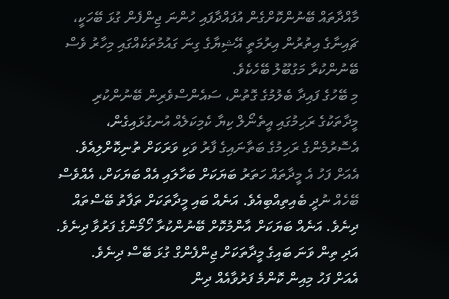މާއްދާތައް ބޭނުންކޮށްގެން އުފައްދާފައި ހުންނަ ޖިންފެން ގުޅަ ބޭހަކީ، ޗައިނާގެ އިތުރުން އިރުމަތީ އޭޝިޔާގެ ގިނަ ގައުމުތަކެއްގައި މިހާރު ވެސް ބޭނުންކުރާ މަގުބޫލު ބޭހެކެވެ.
މި ބޭހުގެ ފައިދާ ބެލުމުގެ ގޮތުން، ސައެންސްވެރިން ބޭނުންކުރި މީދާތަކުގެ ރަހިމުގައި އީތެނޯލް ކިޔާ ކެމިކަލެއް އުނގުޅައިގެން، އެސޮރުމެންގެ ރަހިމުގެ ބަތާނައިގެ ފާރު ވަކި ވަރަކަށް ތުނިކޮށްލިއެވެ. އެއަށް ފަހު އެ މީދާތައް ހަތަރު ބަޔަކަށް ބަހާލައި އެއް ބަޔަކަށް، އެއްވެސް ބޭހެއް ނުދީ ބެއިތިއްބިއެވެ. އަނެއް ބައި މީދާތަކަށް ތަފާތު ބޭސްތައް ދިނެވެ. އަނެއް ބަޔަކަށް އާންމުކޮށް ބޭނުންކުރާ ހޯމޯންގެ ފަރުވާ ދިނެވެ. އަދި ތިން ވަނަ ބައިގެ މީދާތަކަށް ޖިންފެންގް ގުޅަ ބޭސް ދިނެވެ.
އެއަށް ފަހު މިއިން ކޮންމެ ފަރުވާއެއް ދިން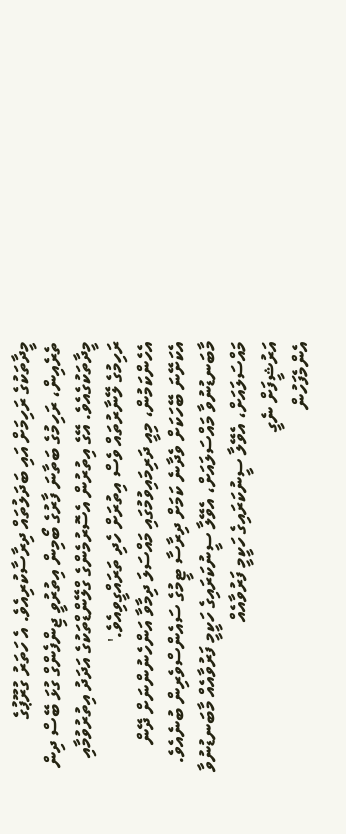މީދާތަކުގެ ރަހިމަށް އައި ބަދަލުތައް ދިރާސާކުރިއެވެ. އެ ހަތަރު ގުރޫޕުގެ ތެރެއިން، ރަހިމުގެ ބަތާނަ ފާރުގެ ބޯމިން އިތުރުވީ ޖިންފެންގް ގުޅަ ބޭސް ދިން މީދާތަކުގެއެވެ. އޭގެ އިތުރުން އެސޮރުމެންގެ ގްލޭންޑްތަކުގެ އަދަދު އިތުރުވުމާއި ރަހިމުގެ ލޭނާރުތައް ވެސް އިތުރަށް ހެދި ތަރައްގީވިއެވެ.'
އެހެންކަމުން، މިއީ ދަރިމައިވުމުގައި މައްސަލަ ދިމާވާ އަންހެނުންނަށް ދޭން އެކަށޭނަ ބޭހަކަށް ވެދާނެ ކަމަށް ދިރާސާ ޓީމުގެ ސައެންސްވެރިން ބުނެއެވެ.
މާބަނޑުނުވާ މައްސަލައަށް، އެވޭލާ ސީނުކަރައިގެ ހަކީމީ ފަރުވާއެއް މާބަނޑުނުވާ މައްސަލައަށް، އެވޭލާ ސީނުކަރައިގެ ހަކީމީ ފަރުވާއެއް
އަރުޝީފަށް ނެގީ
އެންމެފަހުން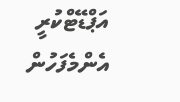އަޕްޑޭޓްކުރީ
އެންމެފަހުން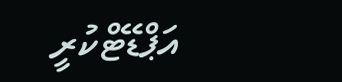އަޕްޑޭޓްކުރީ